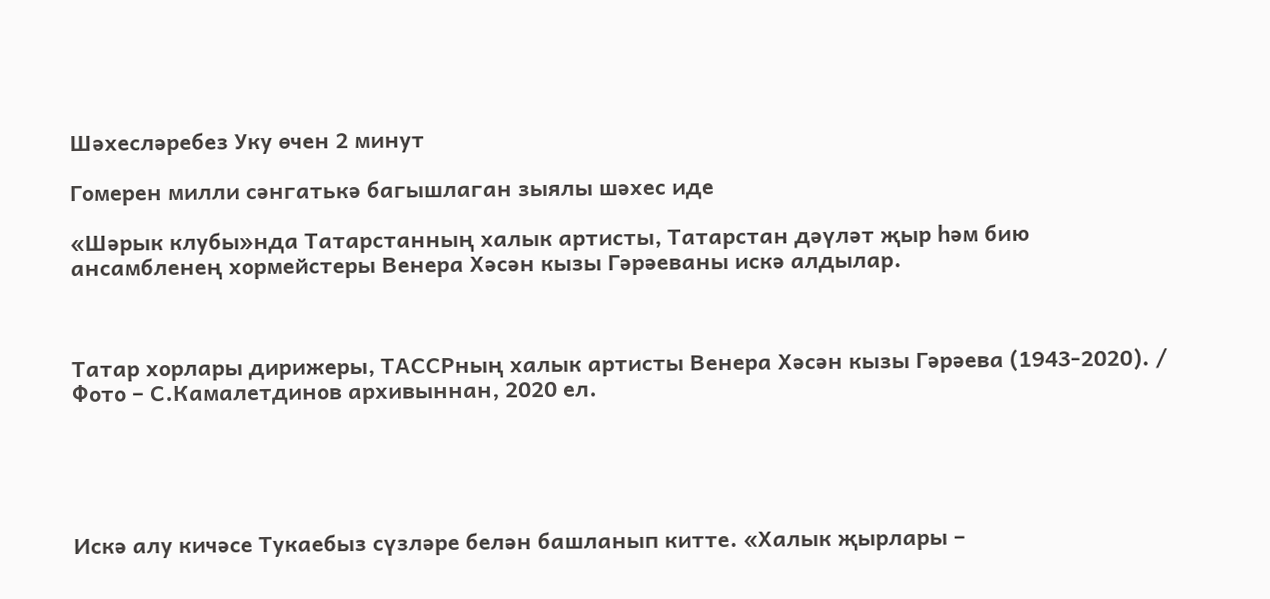Шәхесләребез Уку өчен 2 минут

Гомерен милли сәнгатькә багышлаган зыялы шәхес иде

«Шәрык клубы»нда Татарстанның халык артисты, Татарстан дәүләт җыр һәм бию ансамбленең хормейстеры Венера Хәсән кызы Гәрәеваны искә алдылар.



Татар хорлары дирижеры, ТАССРның халык артисты Венера Хәсән кызы Гәрәева (1943-2020). / Фото – С.Камалетдинов архивыннан, 2020 ел.





Искә алу кичәсе Тукаебыз сүзләре белән башланып китте. «Халык җырлары –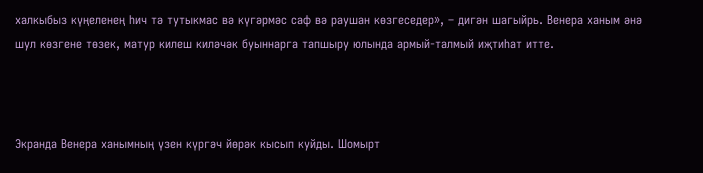халкыбыз күңеленең һич тә тутыкмас вә күгәрмәс саф вә раушан көзгеседер», – дигән шагыйрь. Венера ханым әнә шул көзгене төзек, матур килеш киләчәк буыннарга тапшыру юлында армый-талмый иҗтиһат итте.



Экранда Венера ханымның үзен күргәч йөрәк кысып куйды. Шомырт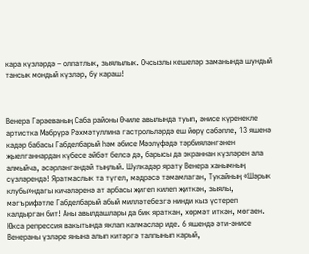кара күзләрдә – олпатлык, зыялылык. Очсызлы кешеләр заманында шундый тансык мондый күзләр, бу караш!



Венера Гәрәеваның Саба районы Өчиле авылында туып, әнисе күренекле артистка Мәбрүрә Рәхмәтуллина гастрольләрдә еш йөрү сәбәпле, 13 яшенә кадәр бабасы Габделбарый һәм әбисе Мәэлүфәдә тәрбияләнгәнен җыелганнардан күбесе әйбәт белсә дә, барысы да экраннан күзләрен ала алмыйча, әсәрләнгәндәй тыңлый. Шулкадәр ярату Венера ханымның сүзләрендә! Яратмаслык та түгел, мәдрәсә тәмамлаган, Тукайның «Шәрык клубы»ндагы кичәләренә ат арбасы җигеп килеп җиткән, зыялы, мәгърифәтле Габделбарый абый милләтебезгә нинди кыз үстереп калдырган бит! Аны авылдашлары да бик яраткан, хөрмәт иткән, мөгаен. Юкса репрессия вакытында яклап калмаслар иде. 6 яшендә әти-әнисе Венераны үзләре янына алып китәргә талпынып карый,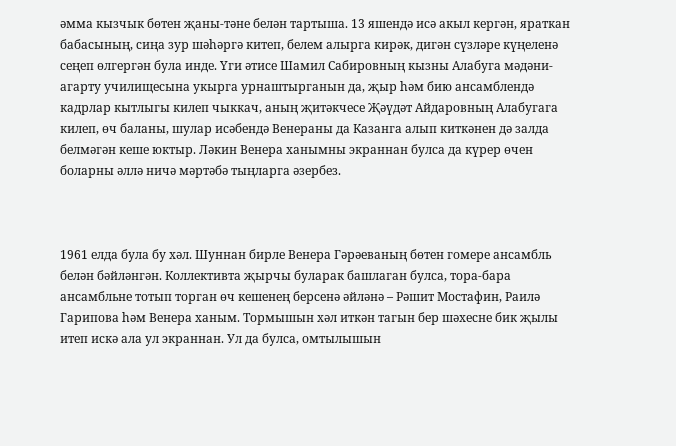әмма кызчык бөтен җаны-тәне белән тартыша. 13 яшендә исә акыл кергән, яраткан бабасының, сиңа зур шәһәргә китеп, белем алырга кирәк, дигән сүзләре күңеленә сеңеп өлгергән була инде. Үги әтисе Шамил Сабировның кызны Алабуга мәдәни-агарту училищесына укырга урнаштырганын да, җыр һәм бию ансамблендә кадрлар кытлыгы килеп чыккач, аның җитәкчесе Җәүдәт Айдаровның Алабугага килеп, өч баланы, шулар исәбендә Венераны да Казанга алып киткәнен дә залда белмәгән кеше юктыр. Ләкин Венера ханымны экраннан булса да күрер өчен боларны әллә ничә мәртәбә тыңларга әзербез.



1961 елда була бу хәл. Шуннан бирле Венера Гәрәеваның бөтен гомере ансамбль белән бәйләнгән. Коллективта җырчы буларак башлаган булса, тора-бара ансамбльне тотып торган өч кешенең берсенә әйләнә – Рәшит Мостафин, Раилә Гарипова һәм Венера ханым. Тормышын хәл иткән тагын бер шәхесне бик җылы итеп искә ала ул экраннан. Ул да булса, омтылышын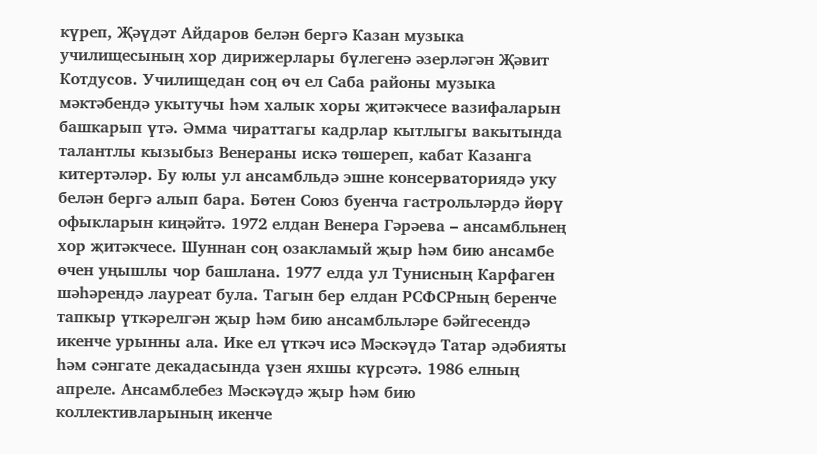күреп, Җәүдәт Айдаров белән бергә Казан музыка училищесының хор дирижерлары бүлегенә әзерләгән Җәвит Котдусов. Училищедан соң өч ел Саба районы музыка мәктәбендә укытучы һәм халык хоры җитәкчесе вазифаларын башкарып үтә. Әмма чираттагы кадрлар кытлыгы вакытында талантлы кызыбыз Венераны искә төшереп, кабат Казанга китертәләр. Бу юлы ул ансамбльдә эшне консерваториядә уку белән бергә алып бара. Бөтен Союз буенча гастрольләрдә йөрү офыкларын киңәйтә. 1972 елдан Венера Гәрәева – ансамбльнең хор җитәкчесе. Шуннан соң озакламый җыр һәм бию ансамбе өчен уңышлы чор башлана. 1977 елда ул Тунисның Карфаген шәһәрендә лауреат була. Тагын бер елдан РСФСРның беренче тапкыр үткәрелгән җыр һәм бию ансамбльләре бәйгесендә икенче урынны ала. Ике ел үткәч исә Мәскәүдә Татар әдәбияты һәм сәнгате декадасында үзен яхшы күрсәтә. 1986 елның апреле. Ансамблебез Мәскәүдә җыр һәм бию коллективларының икенче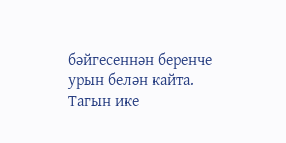бәйгесеннән беренче урын белән кайта. Тагын ике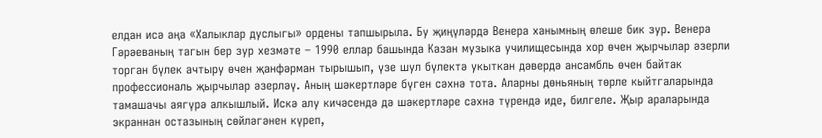елдан исә аңа «Халыклар дуслыгы» ордены тапшырыла. Бу җиңүләрдә Венера ханымның өлеше бик зур. Венера Гәрәеваның тагын бер зур хезмәте – 1990 еллар башында Казан музыка училищесында хор өчен җырчылар әзерли торган бүлек ачтыру өчен җанфәрман тырышып, үзе шул бүлектә укыткан дәвердә ансамбль өчен байтак профессиональ җырчылар әзерләү. Аның шәкертләре бүген сәхнә тота. Аларны дөньяның төрле кыйтгаларында тамашачы аягүрә алкышлый. Искә алу кичәсендә дә шәкертләре сәхнә түрендә иде, билгеле. Җыр араларында экраннан остазының сөйләгәнен күреп,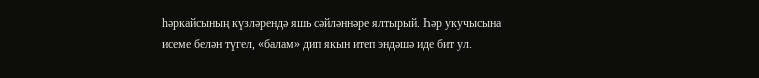һәркайсының күзләрендә яшь сәйләннәре ялтырый. Һәр укучысына исеме белән түгел, «балам» дип якын итеп эндәшә иде бит ул.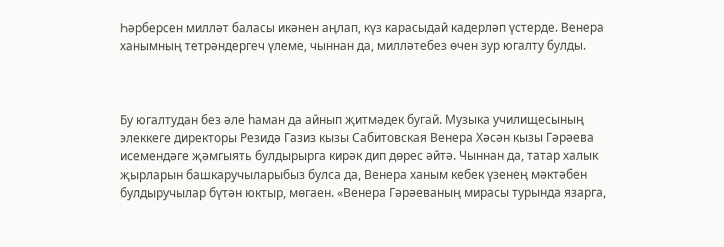Һәрберсен милләт баласы икәнен аңлап, күз карасыдай кадерләп үстерде. Венера ханымның тетрәндергеч үлеме, чыннан да, милләтебез өчен зур югалту булды.



Бу югалтудан без әле һаман да айнып җитмәдек бугай. Музыка училищесының элеккеге директоры Резидә Газиз кызы Сабитовская Венера Хәсән кызы Гәрәева исемендәге җәмгыять булдырырга кирәк дип дөрес әйтә. Чыннан да, татар халык җырларын башкаручыларыбыз булса да, Венера ханым кебек үзенең мәктәбен булдыручылар бүтән юктыр, мөгаен. «Венера Гәрәеваның мирасы турында язарга,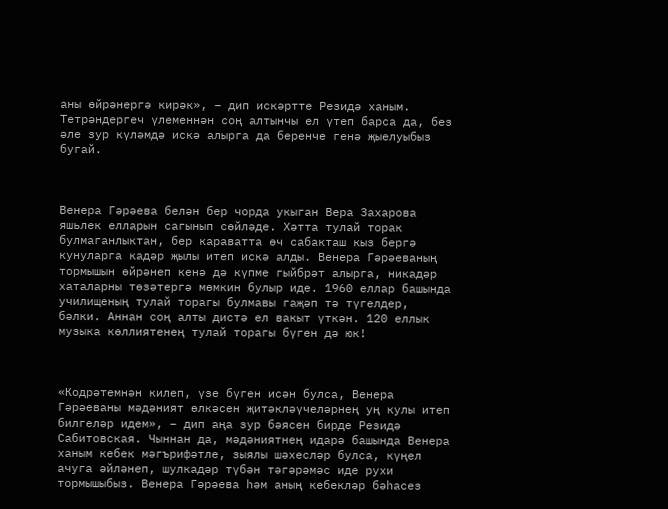аны өйрәнергә кирәк», – дип искәртте Резидә ханым. Тетрәндергеч үлеменнән соң алтынчы ел үтеп барса да, без әле зур күләмдә искә алырга да беренче генә җыелуыбыз бугай.



Венера Гәрәева белән бер чорда укыган Вера Захарова яшьлек елларын сагынып сөйләде. Хәтта тулай торак булмаганлыктан, бер караватта өч сабакташ кыз бергә кунуларга кадәр җылы итеп искә алды. Венера Гәрәеваның тормышын өйрәнеп кенә дә күпме гыйбрәт алырга, никадәр хаталарны төзәтергә мөмкин булыр иде. 1960 еллар башында училищеның тулай торагы булмавы гаҗәп тә түгелдер, бәлки. Аннан соң алты дистә ел вакыт үткән. 120 еллык музыка көллиятенең тулай торагы бүген дә юк!



«Кодрәтемнән килеп, үзе бүген исән булса, Венера Гәрәеваны мәдәният өлкәсен җитәкләүчеләрнең уң кулы итеп билгеләр идем», – дип аңа зур бәясен бирде Резидә Сабитовская. Чыннан да, мәдәниятнең идарә башында Венера ханым кебек мәгърифәтле, зыялы шәхесләр булса, күңел ачуга әйләнеп, шулкадәр түбән тәгәрәмәс иде рухи тормышыбыз. Венера Гәрәева һәм аның кебекләр бәһасез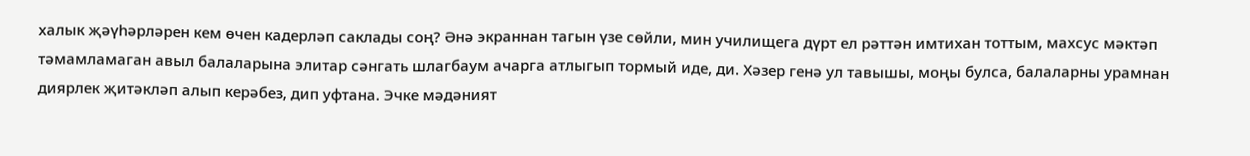халык җәүһәрләрен кем өчен кадерләп саклады соң? Әнә экраннан тагын үзе сөйли, мин училищега дүрт ел рәттән имтихан тоттым, махсус мәктәп тәмамламаган авыл балаларына элитар сәнгать шлагбаум ачарга атлыгып тормый иде, ди. Хәзер генә ул тавышы, моңы булса, балаларны урамнан диярлек җитәкләп алып керәбез, дип уфтана. Эчке мәдәният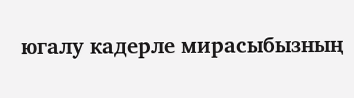югалу кадерле мирасыбызның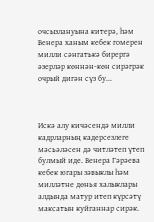очсызлануына китерә, һәм Венера ханым кебек гомерен милли сәнгатькә бирергә әзерләр көннән-көн сирәгрәк очрый дигән сүз бу...



Искә алу кичәсендә милли кадрларның кадерсезлеге мәсьәләсен дә читләтеп үтеп булмый иде. Венера Гәрәева кебек югары зәвыклы һәм милләтне дөнья халыклары алдында матур итеп күрсәтү максатын куйганнар сирәк.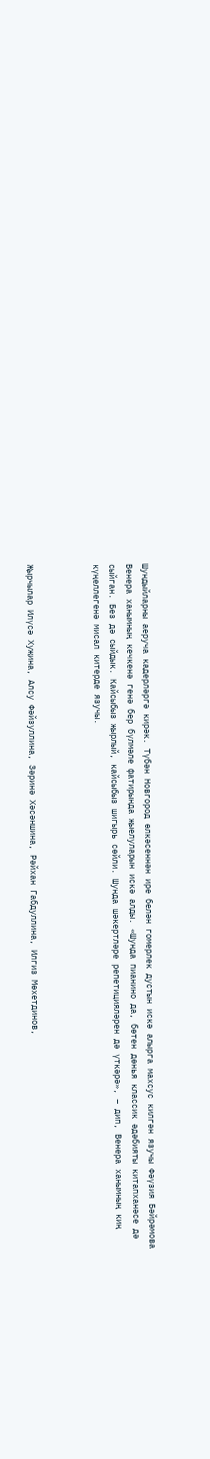Шундыйларны аеруча кадерләргә кирәк. Түбән Новгород өлкәсеннән ире белән гомерлек дустын искә алырга махсус килгән язучы Фәүзия Бәйрәмова Венера ханымның кечкенә генә бер бүлмәле фатирында җыелуларын искә алды. «Шунда пианино да, бөтен дөнья классик әдәбияты китапханәсе дә сыйган. Без дә сыйдык. Кайсыбыз җырлый, кайсыбыз шигырь сөйли. Шунда шәкертләре репетицияләрен дә үткәрә», – дип, Венера ханымның киң күңеллегенә мисал китерде язучы.



Җырчылар Илүсә Хуҗина, Алсу Фәйзуллина, Зәринә Хәсәншина, Рәйхан Габдуллина, Илгиз Мөхетдинов,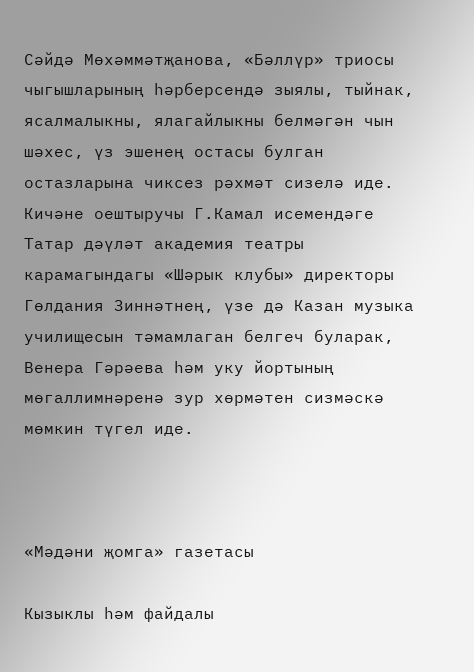Сәйдә Мөхәммәтҗанова, «Бәллүр» триосы чыгышларының һәрберсендә зыялы, тыйнак, ясалмалыкны, ялагайлыкны белмәгән чын шәхес, үз эшенең остасы булган остазларына чиксез рәхмәт сизелә иде. Кичәне оештыручы Г.Камал исемендәге Татар дәүләт академия театры карамагындагы «Шәрык клубы» директоры Гөлдания Зиннәтнең, үзе дә Казан музыка училищесын тәмамлаган белгеч буларак, Венера Гәрәева һәм уку йортының мөгаллимнәренә зур хөрмәтен сизмәскә мөмкин түгел иде.



«Мәдәни җомга» газетасы

Кызыклы һәм файдалы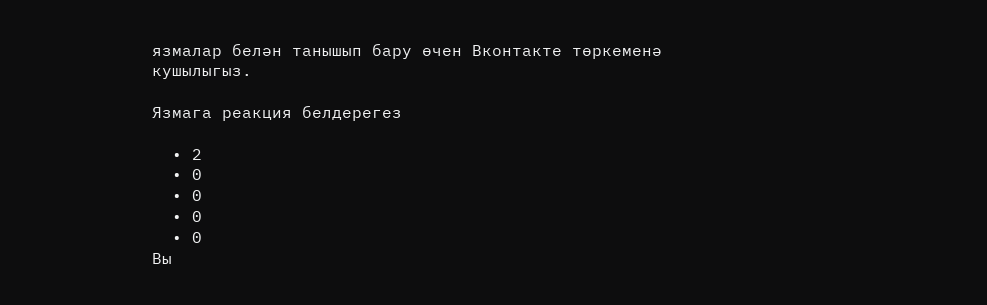язмалар белән танышып бару өчен Вконтакте төркеменә кушылыгыз.

Язмага реакция белдерегез

  • 2
  • 0
  • 0
  • 0
  • 0
Вы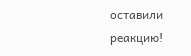оставили реакцию!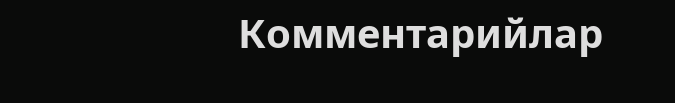Комментарийлар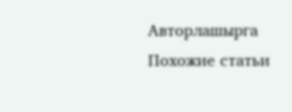Авторлашырга
Похожие статьи